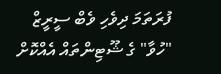ފުރަތަމަ ދިވެހި ވެބް ސީރީޒް "ހުވާ" ގެ ޝޫޓިންތައް އެއްކޮށް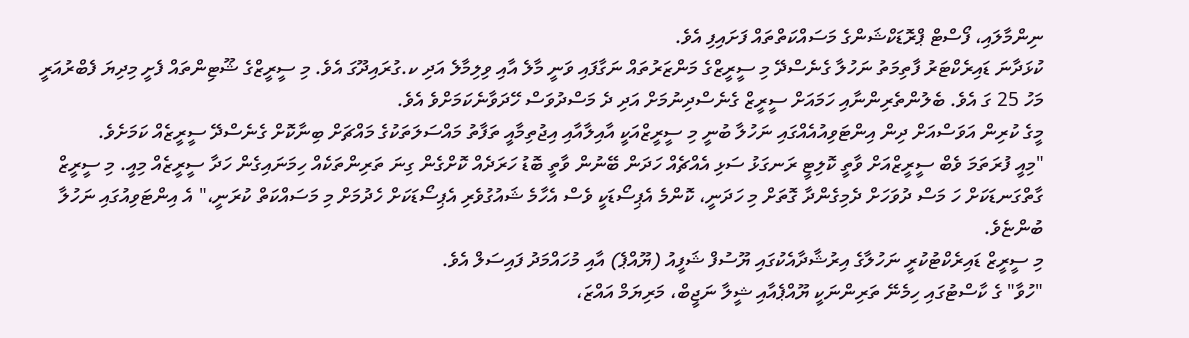ނިންމާލައި، ފޯސްޓް ޕްރޮޑަކްޝަންގެ މަސައްކަތްތައް ފަށައިފި އެވެ.
ކުޅަދާނަ ޑައިރެކްޓަރު ފާތިމަތު ނަހުލާ ގެނެސްދޭ މި ސީރީޒްގެ މަންޒަރުތައް ނަގާފައި ވަނީ މާލެ އާއި ވިލިމާލެ އަދި ކ.ގުރައިދޫގަ އެވެ. މި ސީރީޒްގެ ޝޫޓިންތައް ފެށީ މިދިޔަ ފެބްރުއަރީ މަހު 25 ގަ އެވެ. ބެލުންތެރިންނާއި ހަމައަށް ސީރީޒް ގެނެސްދިނުމަށް އަދި ދެ މަސްދުވަސް ހޭދަވާނެކަމަށްވެ އެވެ.
މީގެ ކުރިން އަވަސްއަށް ދިން އިންޓަވިއުއެއްގައި ނަހުލާ ބުނީ މި ސީރީޒްއަކީ އާއިލާއާއި އިޖުތިމާއީ ތަފާތު މައްސަލަތަކުގެ މައްޗަށް ބިނާކޮށް ގެނެސްދޭ ސީރީޒެއް ކަމަށެވެ.
"މިއީ ފުރަތަމަ ވެބް ސީރީޒްއަށް ވާތީ ކޮލިޓީ ރަނގަޅު ސަޅި އެއްޗެއް ހަދަން ބޭނުން ވާތީ ބޮޑު ހަރަދެއް ކޮށްގެން ގިނަ ތަރިންތަކެއް ހިމަނައިގެން ހަދާ ސީރީޒެއް މިއީ. މި ސީރީޒް ގާތްގަނޑަކަށް ހަ މަސް ދުވަހަށް ދެމިގެންދާ ގޮތަށް މި ހަދަނީ، ކޮންމެ އެޕިސޯޑަކީ ވެސް އެހާމެ ޝައުގުވެރި އެޕިސޯޑަކަށް ހެދުމަށް މި މަސައްކަތް ކުރަނީ،" އެ އިންޓަވިއުގައި ނަހުލާ ބުންޏެވެ.
މި ސީރީޒް ޑައިރެކްޓުކުރީ ނަހުލާގެ އިރުޝާދާއެކުގައި ޔޫސުފް ޝަފީއު (ޔޫއްޕެ) އާއި މުހައްމަދު ފައިސަލް އެވެ.
"ހުވާ" ގެ ކާސްޓުގައި ހިމެނޭ ތަރިންނަކީ ޔޫއްޕެއާއި ޝީލާ ނަޖީބް، މަރިޔަމް އައްޒަ،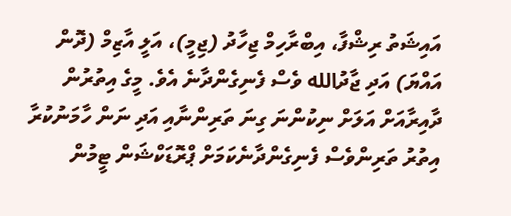އައިޝަތު ރިޝްފާ، އިބްރާހިމް ޖިހާދު (ޖިމީ)، އަލީ އާޒިމް (ދޮން އައްޔަ) އަދި ޖާދުالله ވެސް ފެނިގެންދާނެ އެވެ. މީގެ އިތުރުން ދާއިރާއަށް އަލަށް ނިކުންނަ ގިނަ ތަރިންނާއި އަދި ނަން ހާމަނުކުރާ އިތުރު ތަރިންވެސް ފެނިގެންދާނެކަމަށް ޕްރޮޑަކްޝަން ޓީމުން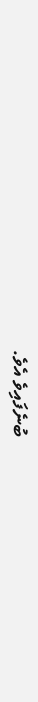ބުނެފައިވެ އެވެ.